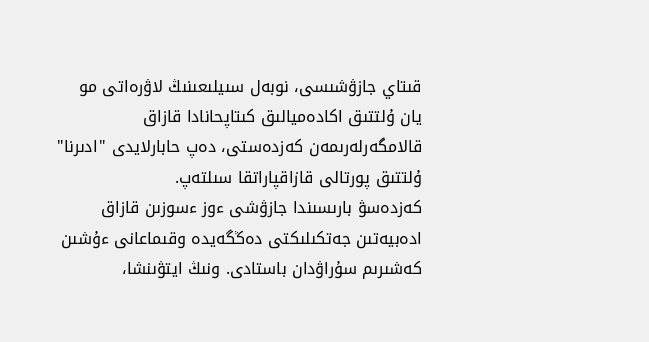قىتاي جازۋشىسى، نوبەل سىيلىعىنىڭ لاۋرەاتى مو يان ۇلتتىق اكادەميالىق كىتاپحانادا قازاق قالامگەرلەرىمەن كەزدەستى، دەپ حابارلايدى "ادىرنا" ۇلتتىق پورتالى قازاقپاراتقا سىلتەپ.
كەزدەسۋ بارىسىندا جازۋشى ءوز ءسوزىن قازاق ادەبيەتىن جەتكىلىكتى دەڭگەيدە وقىماعانى ءۇشىن كەشىرىم سۇراۋدان باستادى. ونىڭ ايتۋىنشا،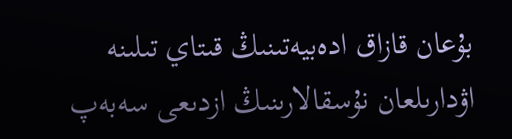بۇعان قازاق ادەبيەتىنىڭ قىتاي تىلىنە اۋدارىلعان نۇسقالارىنىڭ ازدىعى سەبەپ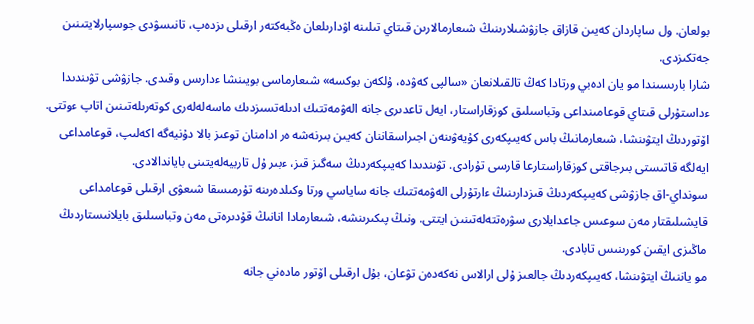بولعان. ول ساپاردان كەيىن قازاق جازۋشىلارىنىڭ شىعارمالارىن قىتاي تىلىنە اۋدارىلعان ەڭبەكتەر ارقىلى ىزدەپ، تانىسۋدى جوسپارلايتىنىن جەتكىزدى.
شارا بارىسىندا مو يان ادەبي ورتادا كەڭ تالقىلانعان «سالپى كەۋدە، ۇلكەن بوكسە» شىعارماسى بويىنشا ءدارىس وقىدى. جازۋشى تۋىندىدا ءداستۇرلى قىتاي قوعامىنداعى وتباسىلىق كوزقاراستار، ايەل تاعدىرى جانە الەۋمەتتىك ادىلەتسىزدىك ماسەلەلەرى كوتەرىلەتىنىن اتاپ ءوتتى.
اۆتوردىڭ ايتۋىنشا، شىعارمانىڭ باس كەيىپكەرى كۇيەۋىنەن اجىراسقاننان كەيىن بىرنەشە ەر ادامنان توعىز بالا دۇنيەگە اكەلىپ، قوعامداعى ايەلگە قاتىستى بىرجاقتى كوزقاراستارعا قارسى تۇرادى. تۋىندىدا كەيىپكەردىڭ سەگىز قىز، ءبىر ۇل تاربيەلەيتىنى باياندالادى.
سونداي-اق جازۋشى كەيىپكەردىڭ قىزدارىنىڭ ءارتۇرلى الەۋمەتتىك جانە ساياسي ورتا وكىلدەرىنە تۇرمىسقا شىعۋى ارقىلى قوعامداعى قايشىلىقتار مەن سوعىس جاعدايلارى سۋرەتتەلەتىنىن ايتتى. ونىڭ پىكىرىنشە، شىعارمادا انانىڭ قۇدىرەتى مەن وتباسىلىق بايلانىستاردىڭ ماڭىزى ايقىن كورىنىس تابادى.
مو ياننىڭ ايتۋىنشا، كەيىپكەردىڭ جالعىز ۇلى ارالاس نەكەدەن تۋعان، بۇل ارقىلى اۆتور مادەني جانە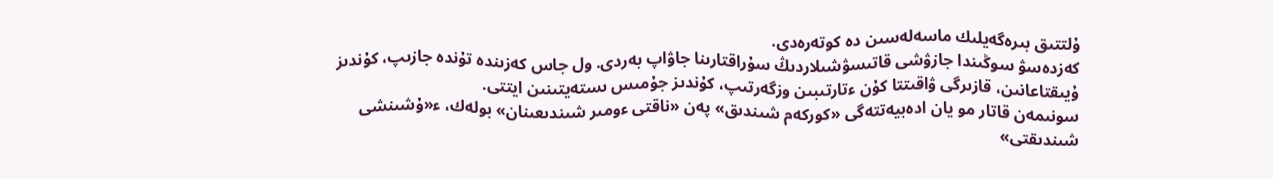ۇلتتىق بىرەگەيلىك ماسەلەسىن دە كوتەرەدى.
كەزدەسۋ سوڭىندا جازۋشى قاتىسۋشىلاردىڭ سۇراقتارىنا جاۋاپ بەردى. ول جاس كەزىندە تۇندە جازىپ، كۇندىز ۇيىقتاعانىن، قازىرگى ۋاقىتتا كۇن ءتارتىبىن وزگەرتىپ، كۇندىز جۇمىس ىستەيتىنىن ايتتى.
سونىمەن قاتار مو يان ادەبيەتتەگى «كوركەم شىندىق» پەن «ناقتى ءومىر شىندىعىنان» بولەك، ء«ۇشىنشى شىندىقتى»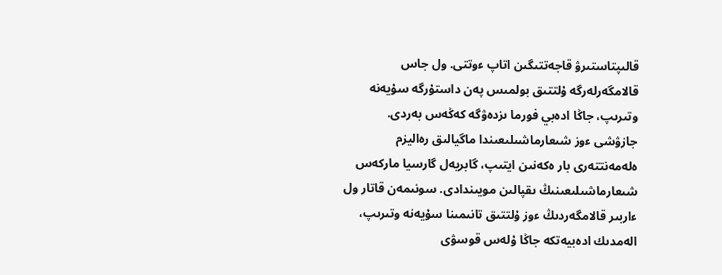قالىپتاستىرۋ قاجەتتىگىن اتاپ ءوتتى. ول جاس قالامگەرلەرگە ۇلتتىق بولمىس پەن داستۇرگە سۇيەنە وتىرىپ، جاڭا ادەبي فورما ىزدەۋگە كەڭەس بەردى.
جازۋشى ءوز شىعارماشىلىعىندا ماگيالىق رەاليزم ەلەمەنتتەرى بار ەكەنىن ايتىپ، گابريەل گارسيا ماركەس شىعارماشىلىعىنىڭ ىقپالىن مويىندادى. سونىمەن قاتار ول ءاربىر قالامگەردىڭ ءوز ۇلتتىق تانىمىنا سۇيەنە وتىرىپ، الەمدىك ادەبيەتكە جاڭا ۇلەس قوسۋى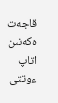قاجەت ەكەنىن اتاپ ءوتتى